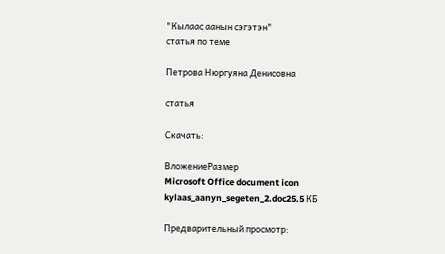"Кылаас аанын сэгэтэн"
статья по теме

Петрова Нюргуяна Денисовна

статья

Скачать:

ВложениеРазмер
Microsoft Office document icon kylaas_aanyn_segeten_2.doc25.5 КБ

Предварительный просмотр: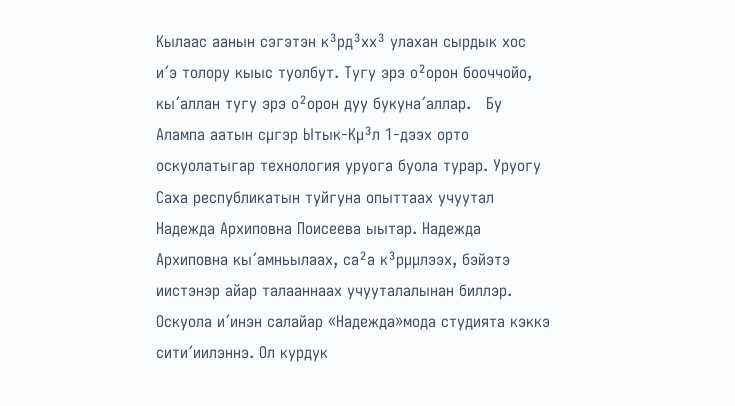Кылаас аанын сэгэтэн к³рд³хх³ улахан сырдык хос и´э толору кыыс туолбут. Тугу эрэ о²орон бооччойо, кы´аллан тугу эрэ о²орон дуу букуна´аллар.   Бу Алампа аатын сµгэр Ытык-Кµ³л 1-дээх орто оскуолатыгар технология уруога буола турар. Уруогу Саха республикатын туйгуна опыттаах учуутал Надежда Архиповна Поисеева ыытар. Надежда Архиповна кы´амньылаах, са²а к³рµµлээх, бэйэтэ иистэнэр айар талааннаах учууталалынан биллэр. Оскуола и´инэн салайар «Надежда»мода студията кэккэ сити´иилэннэ. Ол курдук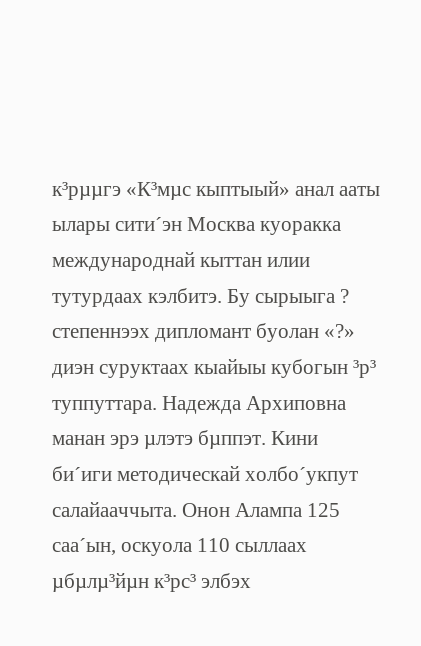к³рµµгэ «К³мµс кыптыый» анал ааты ылары сити´эн Москва куоракка международнай кыттан илии тутурдаах кэлбитэ. Бу сырыыга ? степеннээх дипломант буолан «?» диэн суруктаах кыайыы кубогын ³р³ туппуттара. Надежда Архиповна манан эрэ µлэтэ бµппэт. Кини би´иги методическай холбо´укпут салайааччыта. Онон Алампа 125 саа´ын, оскуола 110 сыллаах µбµлµ³йµн к³рс³ элбэх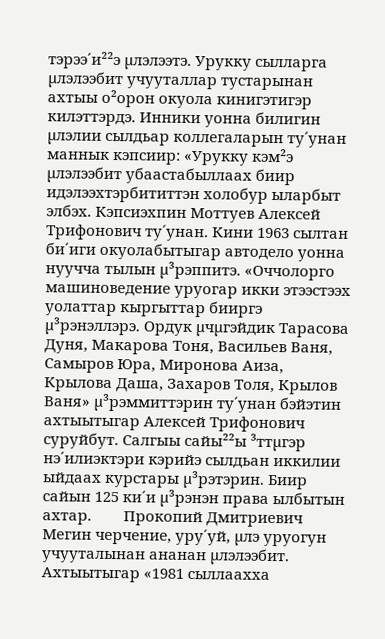тэрээ´и²²э µлэлээтэ. Урукку сылларга µлэлээбит учууталлар тустарынан ахтыы о²орон окуола кинигэтигэр килэттэрдэ. Инники уонна билигин µлэлии сылдьар коллегаларын ту´унан маннык кэпсиир: «Урукку кэм²э µлэлээбит убаастабыллаах биир идэлээхтэрбититтэн холобур ыларбыт элбэх. Кэпсиэхпин Моттуев Алексей Трифонович ту´унан. Кини 1963 сылтан би´иги окуолабытыгар автодело уонна нуучча тылын µ³рэппитэ. «Оччолорго машиноведение уруогар икки этээстээх уолаттар кыргыттар бииргэ µ³рэнэллэрэ. Ордук µчµгэйдик Тарасова Дуня, Макарова Тоня, Васильев Ваня, Самыров Юра, Миронова Аиза, Крылова Даша, Захаров Толя, Крылов Ваня» µ³рэммиттэрин ту´унан бэйэтин ахтыытыгар Алексей Трифонович суруйбут. Салгыы сайы²²ы ³ттµгэр нэ´илиэктэри кэрийэ сылдьан иккилии ыйдаах курстары µ³рэтэрин. Биир сайын 125 ки´и µ³рэнэн права ылбытын ахтар.        Прокопий Дмитриевич Мегин черчение, уру´уй, µлэ уруогун учууталынан ананан µлэлээбит. Ахтыытыгар «1981 сыллаахха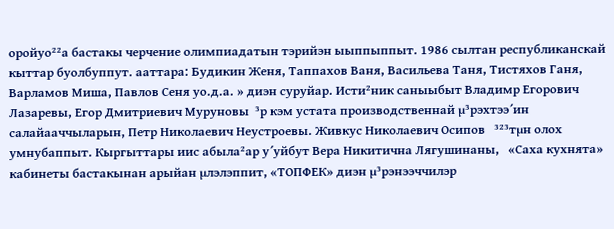оройуо²²а бастакы черчение олимпиадатын тэрийэн ыыппыппыт. 1986 сылтан республиканскай кыттар буолбуппут. ааттара: Будикин Женя, Таппахов Ваня, Васильева Таня, Тистяхов Ганя, Варламов Миша, Павлов Сеня уо.д.а. » диэн суруйар. Исти²ник саныыбыт Владимр Егорович Лазаревы, Егор Дмитриевич Муруновы  ³р кэм устата производственнай µ³рэхтээ´ин салайааччыларын, Петр Николаевич Неустроевы. Живкус Николаевич Осипов   ³²³тµн олох умнубаппыт. Кыргыттары иис абыла²ар у´уйбут Вера Никитична Лягушинаны,   «Саха кухнята» кабинеты бастакынан арыйан µлэлэппит, «ТОПФЕК» диэн µ³рэнээччилэр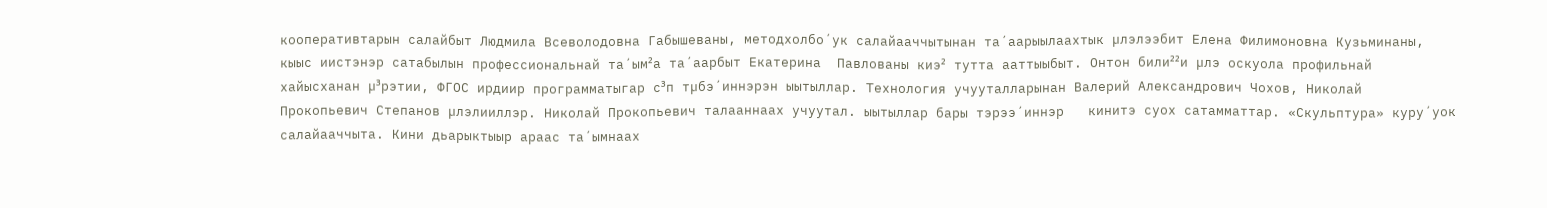кооперативтарын салайбыт Людмила Всеволодовна Габышеваны, методхолбо´ук салайааччытынан та´аарыылаахтык µлэлээбит Елена Филимоновна Кузьминаны, кыыс иистэнэр сатабылын профессиональнай та´ым²а та´аарбыт Екатерина  Павлованы киэ² тутта ааттыыбыт. Онтон били²²и µлэ оскуола профильнай хайысханан µ³рэтии, ФГОС ирдиир программатыгар с³п тµбэ´иннэрэн ыытыллар. Технология учууталларынан Валерий Александрович Чохов, Николай Прокопьевич Степанов µлэлииллэр. Николай Прокопьевич талааннаах учуутал. ыытыллар бары тэрээ´иннэр   кинитэ суох сатамматтар. «Скульптура» куру´уок салайааччыта. Кини дьарыктыыр араас та´ымнаах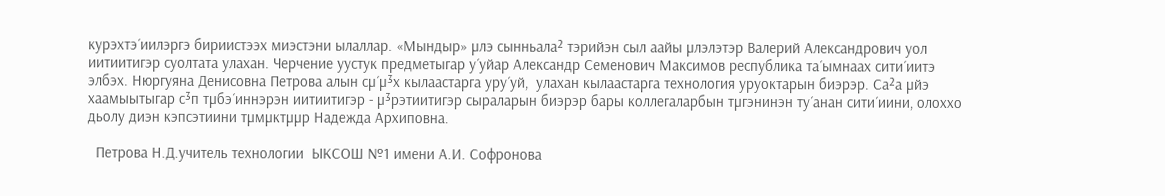курэхтэ´иилэргэ бириистээх миэстэни ылаллар. «Мындыр» µлэ сынньала² тэрийэн сыл аайы µлэлэтэр Валерий Александрович уол иитиитигэр суолтата улахан. Черчение уустук предметыгар у´уйар Александр Семенович Максимов республика та´ымнаах сити´иитэ элбэх. Нюргуяна Денисовна Петрова алын сµ´µ³х кылаастарга уру´уй,  улахан кылаастарга технология уруоктарын биэрэр. Са²а µйэ хаамыытыгар с³п тµбэ´иннэрэн иитиитигэр - µ³рэтиитигэр сыраларын биэрэр бары коллегаларбын тµгэнинэн ту´анан сити´иини, олоххо дьолу диэн кэпсэтиини тµмµктµµр Надежда Архиповна.

  Петрова Н.Д.учитель технологии  ЫКСОШ №1 имени А.И. Софронова